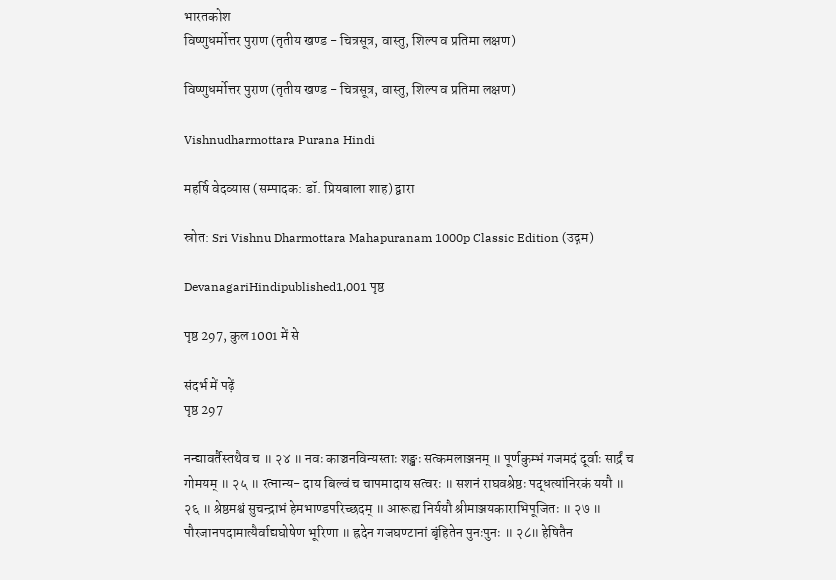भारतकोश
विष्णुधर्मोत्तर पुराण (तृतीय खण्ड - चित्रसूत्र, वास्तु, शिल्प व प्रतिमा लक्षण)

विष्णुधर्मोत्तर पुराण (तृतीय खण्ड - चित्रसूत्र, वास्तु, शिल्प व प्रतिमा लक्षण)

Vishnudharmottara Purana Hindi

महर्षि वेदव्यास (सम्पादक: डॉ. प्रियबाला शाह) द्वारा

स्रोत: Sri Vishnu Dharmottara Mahapuranam 1000p Classic Edition (उद्गम)

DevanagariHindipublished1,001 पृष्ठ

पृष्ठ 297, कुल 1001 में से

संदर्भ में पढ़ें
पृष्ठ 297

नन्द्यावर्तैस्तथैव च ॥ २४ ॥ नवः काञ्चनविन्यस्ताः शङ्खः सत्कमलाञ्जनम् ॥ पूर्णकुम्भं गजमदं दूर्वाः सार्द्रं च गोमयम् ॥ २५ ॥ रत्नान्य- दाय बिल्वं च चापमादाय सत्वरः ॥ सशनं राघवश्रेष्ठः पद्धत्यांनिरकं ययौ ॥ २६ ॥ श्रेष्ठमश्वं सुचन्द्राभं हेमभाण्डपरिच्छदम् ॥ आरूह्य निर्ययौ श्रीमाञ्जयकाराभिपूजितः ॥ २७ ॥ पौरजानपदामात्यैर्वाद्यघोषेण भूरिणा ॥ ह्रदेन गजघण्टानां बृंहितेन पुनःपुनः ॥ २८॥ हेषितैन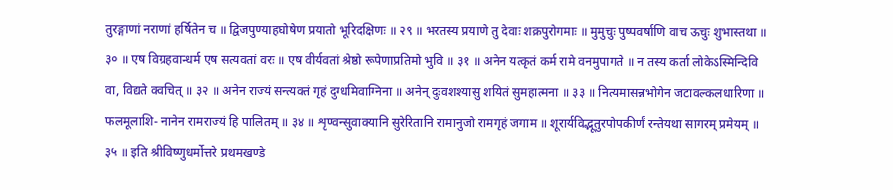तुरङ्गाणां नराणां हर्षितेन च ॥ द्विजपुण्याहघोषेण प्रयातो भूरिदक्षिणः ॥ २९ ॥ भरतस्य प्रयाणे तु देवाः शक्रपुरोगमाः ॥ मुमुचुः पुष्पवर्षाणि वाच ऊचुः शुभास्तथा ॥ ३० ॥ एष विग्रहवान्धर्म एष सत्यवतां वरः ॥ एष वीर्यवतां श्रेष्ठो रूपेणाप्रतिमो भुवि ॥ ३१ ॥ अनेन यत्कृतं कर्म रामे वनमुपागते ॥ न तस्य कर्ता लोकेऽस्मिन्दिवि वा, विद्यते क्वचित् ॥ ३२ ॥ अनेन राज्यं सन्त्यक्तं गृहं दुग्धमिवाग्निना ॥ अनेन् दुःवशश्यासु शयितं सुमहात्मना ॥ ३३ ॥ नित्यमासन्नभोगेन जटावल्कलधारिणा ॥ फलमूलाशि- नानेन रामराज्यं हि पालितम् ॥ ३४ ॥ शृण्वन्सुवाक्यानि सुरेरितानि रामानुजो रामगृहं जगाम ॥ शूरार्यविद्भूतुरपोपकीर्णं रन्तेयथा सागरम् प्रमेयम् ॥ ३५ ॥ इति श्रीविष्णुधर्मोत्तरे प्रथमखण्डे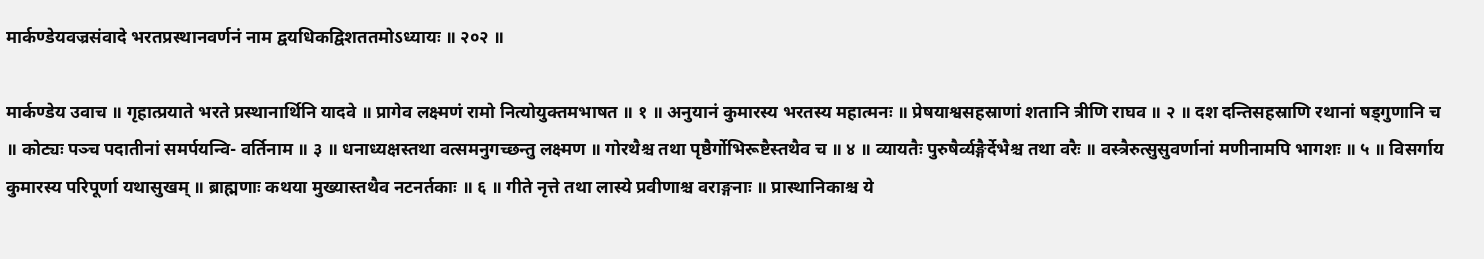मार्कण्डेयवज्रसंवादे भरतप्रस्थानवर्णनं नाम द्वयधिकद्विशततमोऽध्यायः ॥ २०२ ॥

मार्कण्डेय उवाच ॥ गृहात्प्रयाते भरते प्रस्थानार्थिनि यादवे ॥ प्रागेव लक्ष्मणं रामो नित्योयुक्तमभाषत ॥ १ ॥ अनुयानं कुमारस्य भरतस्य महात्मनः ॥ प्रेषयाश्वसहस्राणां शतानि त्रीणि राघव ॥ २ ॥ दश दन्तिसहस्राणि रथानां षड्गुणानि च ॥ कोट्यः पञ्च पदातीनां समर्पयन्वि- वर्तिनाम ॥ ३ ॥ धनाध्यक्षस्तथा वत्समनुगच्छन्तु लक्ष्मण ॥ गोरथैश्च तथा पृष्ठैर्गोभिरूष्टैस्तथैव च ॥ ४ ॥ व्यायतैः पुरुषैर्व्यङ्गैर्देभैश्च तथा वरैः ॥ वस्त्रैरुत्सुसुवर्णानां मणीनामपि भागशः ॥ ५ ॥ विसर्गाय कुमारस्य परिपूर्णा यथासुखम् ॥ ब्राह्मणाः कथया मुख्यास्तथैव नटनर्तकाः ॥ ६ ॥ गीते नृत्ते तथा लास्ये प्रवीणाश्च वराङ्गनाः ॥ प्रास्थानिकाश्च ये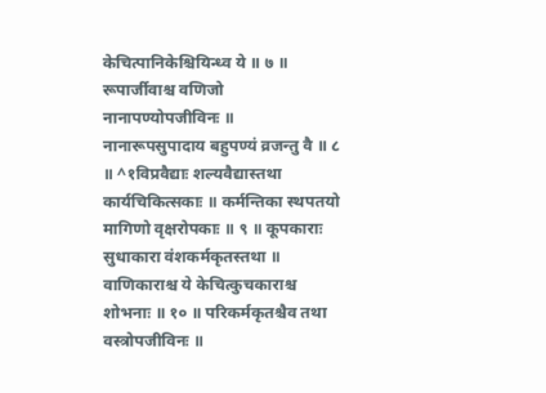केचित्पानिकेश्चियिन्ध्व ये ॥ ७ ॥ रूपार्जीवाश्च वणिजो नानापण्योपजीविनः ॥ नानारूपसुपादाय बहुपण्यं व्रजन्तु वै ॥ ८ ॥ ^१विप्रवैद्याः शल्यवैद्यास्तथा कार्यचिकित्सकाः ॥ कर्मन्तिका स्थपतयो मागिणो वृक्षरोपकाः ॥ ९ ॥ कूपकाराः सुधाकारा वंशकर्मकृतस्तथा ॥ वाणिकाराश्च ये केचित्कुचकाराश्च शोभनाः ॥ १० ॥ परिकर्मकृतश्चैव तथा वस्त्रोपजीविनः ॥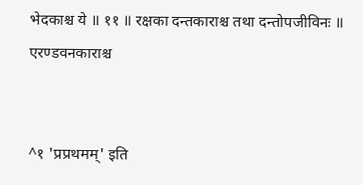भेदकाश्च ये ॥ ११ ॥ रक्षका दन्तकाराश्च तथा दन्तोपजीविनः ॥ एरण्डवनकाराश्च


^१ 'प्रप्रथमम्' इति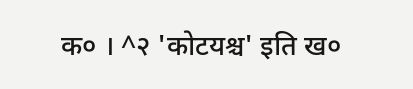क० । ^२ 'कोटयश्च' इति ख०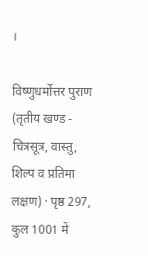।

विष्णुधर्मोत्तर पुराण (तृतीय खण्ड - चित्रसूत्र, वास्तु, शिल्प व प्रतिमा लक्षण) · पृष्ठ 297, कुल 1001 में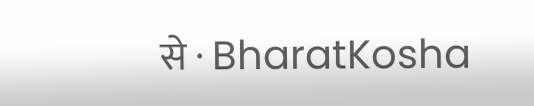से · BharatKosha